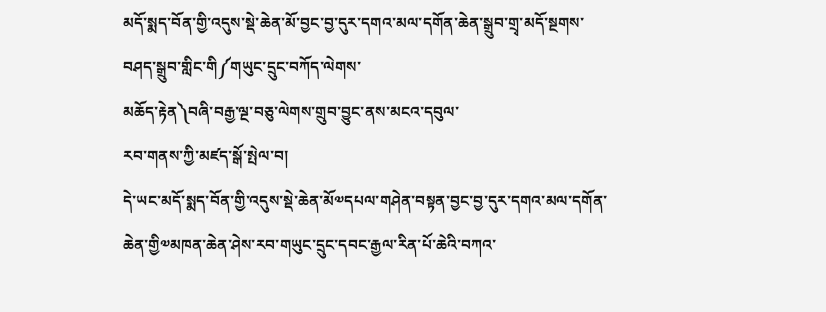མདོ་སྨད་བོན་གྱི་འདུས་སྡེ་ཆེན་མོ་བྱང་བྱ་དུར་དགའ་མལ་དགོན་ཆེན་སྒྲུབ་གྲྭ་མདོ་སྔགས་བཤད་སྒྲུབ་གླིང་གི༼གཡུང་དྲུང་བཀོད་ལེགས་
མཆོད་རྟེན༽བཞི་བརྒྱ་ལྔ་བཅུ་ལེགས་གྲུབ་བྱུང་ནས་མངའ་དབུལ་
རབ་གནས་ཀྱི་མཛད་སྒོ་སྤེལ་བ།
དེ་ཡང་མདོ་སྨད་བོན་གྱི་འདུས་སྡེ་ཆེན་མོ༧དཔལ་གཤེན་བསྟན་བྱང་བྱ་དུར་དགའ་མལ་དགོན་ཆེན་གྱི༧མཁན་ཆེན་ཤེས་རབ་གཡུང་དྲུང་དབང་རྒྱལ་རིན་པོ་ཆེའི་བཀའ་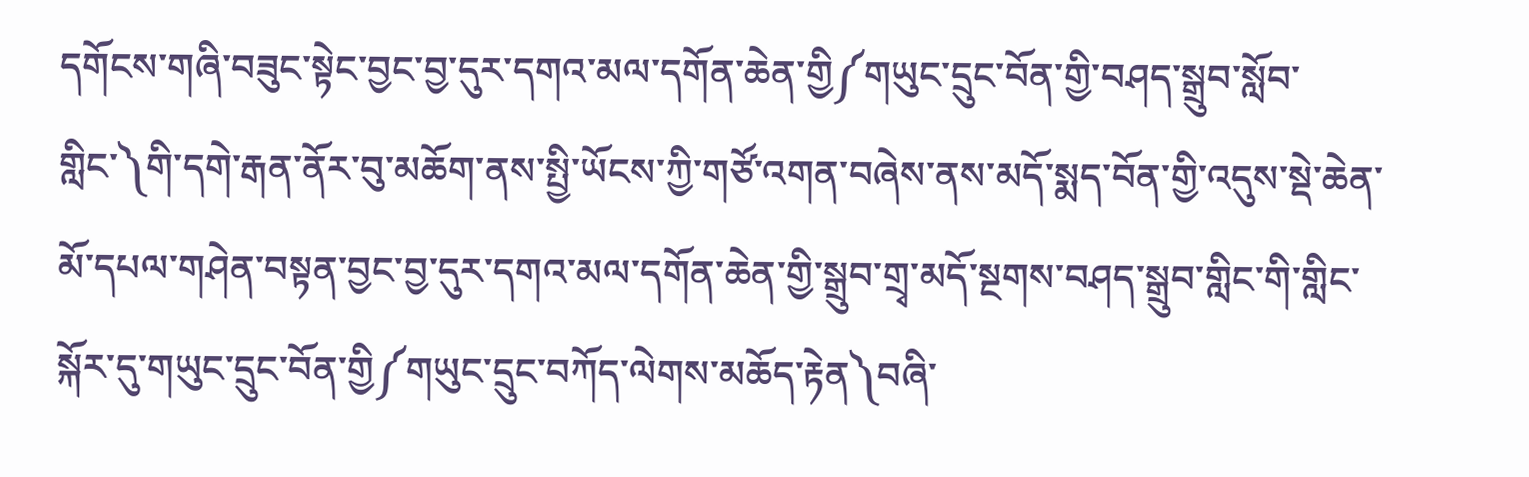དགོངས་གཞི་བཟུང་སྟེང་བྱང་བྱ་དུར་དགའ་མལ་དགོན་ཆེན་གྱི༼གཡུང་དྲུང་བོན་གྱི་བཤད་སྒྲུབ་སློབ་གླིང་༽གི་དགེ་རྒན་ནོར་བུ་མཆོག་ནས་སྤྱི་ཡོངས་ཀྱི་གཙོ་འགན་བཞེས་ནས་མདོ་སྨད་བོན་གྱི་འདུས་སྡེ་ཆེན་མོ་དཔལ་གཤེན་བསྟན་བྱང་བྱ་དུར་དགའ་མལ་དགོན་ཆེན་གྱི་སྒྲུབ་གྲྭ་མདོ་སྔགས་བཤད་སྒྲུབ་གླིང་གི་གླིང་སྐོར་དུ་གཡུང་དྲུང་བོན་གྱི༼གཡུང་དྲུང་བཀོད་ལེགས་མཆོད་རྟེན༽བཞི་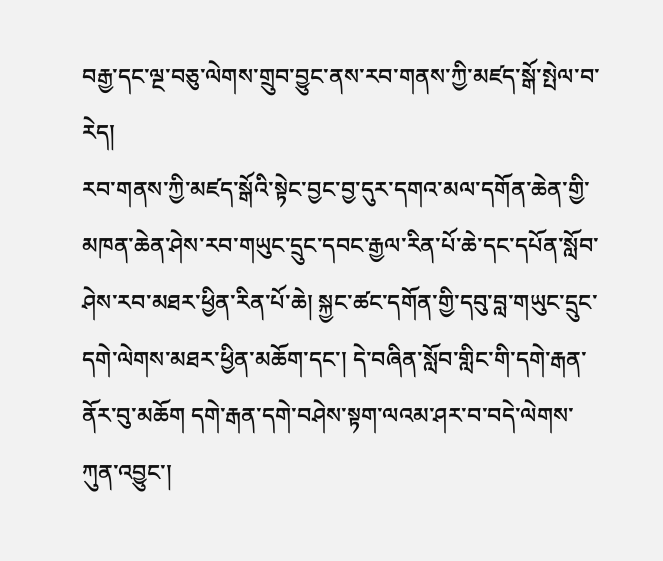བརྒྱ་དང་ལྔ་བཅུ་ལེགས་གྲུབ་བྱུང་ནས་རབ་གནས་ཀྱི་མཛད་སྒོ་སྤེལ་བ་རེད།
རབ་གནས་ཀྱི་མཛད་སྒོའི་སྟེང་བྱང་བྱ་དུར་དགའ་མལ་དགོན་ཆེན་གྱི་མཁན་ཆེན་ཤེས་རབ་གཡུང་དྲུང་དབང་རྒྱལ་རིན་པོ་ཆེ་དང་དཔོན་སློབ་ཤེས་རབ་མཐར་ཕྱིན་རིན་པོ་ཆེ། སྐྱང་ཚང་དགོན་གྱི་དབུ་བླ་གཡུང་དྲུང་དགེ་ལེགས་མཐར་ཕྱིན་མཆོག་དང་། དེ་བཞིན་སློབ་གླིང་གི་དགེ་རྒན་ནོར་བུ་མཆོག དགེ་རྒན་དགེ་བཤེས་སྟག་ལའམ་ཤར་བ་བདེ་ལེགས་ཀུན་འབྱུང་།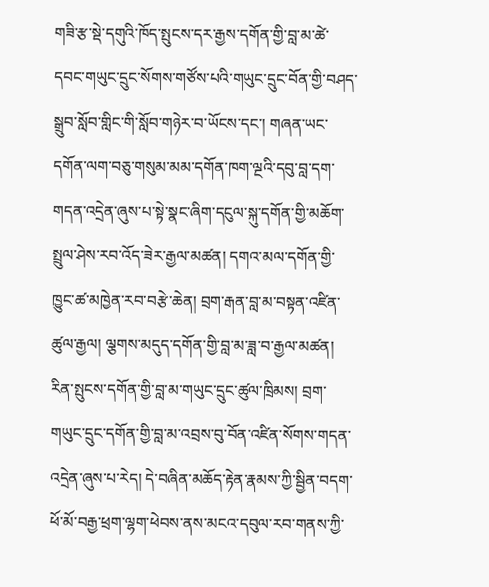གཟི་རྩ་སྡེ་དགུའི་ཁོད་སྤུངས་དར་རྒྱས་དགོན་གྱི་བླ་མ་ཚེ་དབང་གཡུང་དྲུང་སོགས་གཙོས་པའི་གཡུང་དྲུང་བོན་གྱི་བཤད་སྒྲུབ་སློབ་གླིང་གི་སློབ་གཉེར་བ་ཡོངས་དང་། གཞན་ཡང་དགོན་ལག་བཅུ་གསུམ་མམ་དགོན་ཁག་ལྔའི་དབུ་བླ་དག་གདན་འདྲེན་ཞུས་པ་སྟེ་སྣང་ཞིག་དངུལ་སྐུ་དགོན་གྱི་མཆོག་སྤྲུལ་ཤེས་རབ་འོད་ཟེར་རྒྱལ་མཚན། དགའ་མལ་དགོན་གྱི་ཁྱུང་ཚ་མཁྱེན་རབ་བརྩེ་ཆེན། བྲག་རྒན་བླ་མ་བསྟན་འཛིན་ཚུལ་རྒྱལ། ལྕགས་མདུད་དགོན་གྱི་བླ་མ་ཟླ་བ་རྒྱལ་མཚན། རིན་སྤུངས་དགོན་གྱི་བླ་མ་གཡུང་དྲུང་ཚུལ་ཁྲིམས། བྲག་གཡུང་དྲུང་དགོན་གྱི་བླ་མ་འབྲས་བུ་བོན་འཛིན་སོགས་གདན་འདྲེན་ཞུས་པ་རེད། དེ་བཞིན་མཆོད་རྟེན་རྣམས་ཀྱི་སྦྱིན་བདག་ཕོ་མོ་བརྒྱ་ཕྲག་ལྷག་ཕེབས་ནས་མངའ་དབུལ་རབ་གནས་ཀྱི་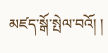མཛད་སྒོ་སྤེལ་བའོ། །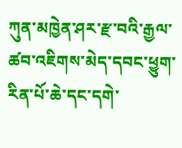ཀུན་མཁྱེན་ཤར་རྫ་བའི་རྒྱལ་ཚབ་འཇིགས་མེད་དབང་ཕྱུག་རིན་པོ་ཆེ་དང་དགེ་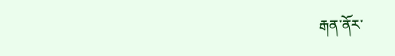རྒན་ནོར་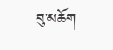བུ་མཆོག